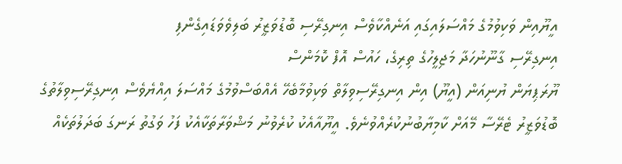އީޔޫއިން ވަކިވުމުގެ މައްސަލައިގައި އަނެއްކާވެސް އިނގިރޭސި ބޮޑުވަޒީރު ބަލިވެވަޑައިގެންފި
އިނގިރޭސި ގާނޫނުހަދާ މަޖިލީހުގެ ތިރިގެ، ހައުސް އޮފް ކޮމަންސް
ޔޫރަޕިޔަން ޔުނިއަން (އީޔޫ) އިން އިނގިރޭސިވިލާތް ވަކިވުމާބެހޭ އެއްބަސްވުމުގެ މައްސަލަ އިއްޔެވެސް އިނގިރޭސިވިލާތުގެ ބޮޑުވަޒީރު ޓެރޭސާ މޭއަށް ކާމިޔާބުނުކުރެއްވުނެވެ. އީޔޫއާއެކު ކުރެވުނު މަޝްވަރާތަކާއެކު ފަހު ވަގުތު ރަނގަ ބަދަލުތަކެއް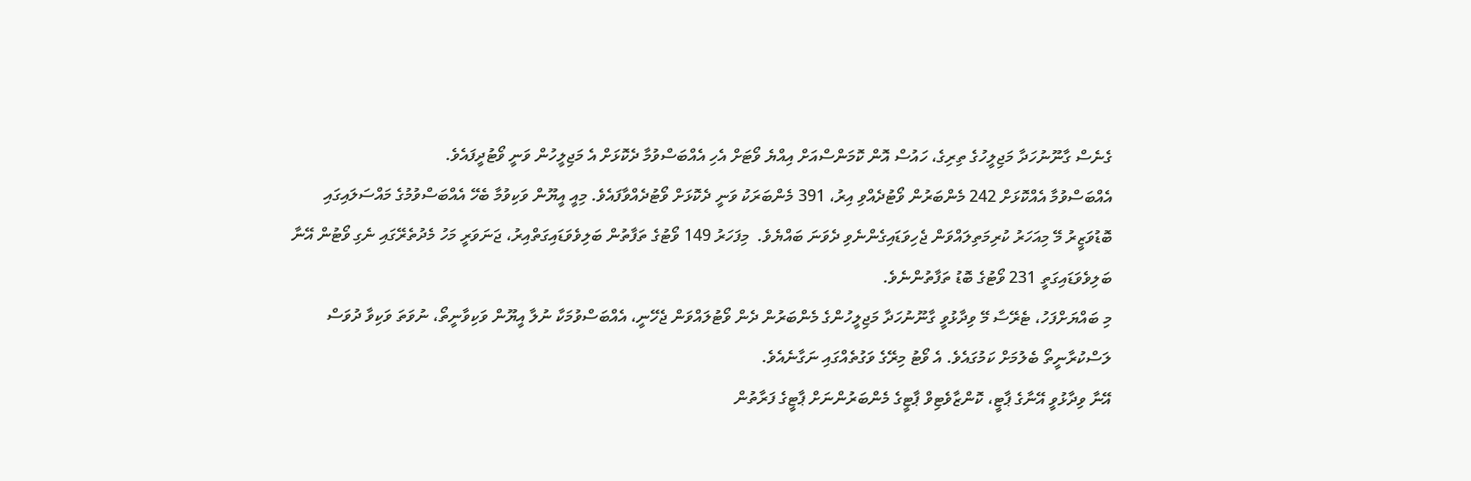ގެނެސް ގާނޫނުހަދާ މަޖިލީހުގެ ތިރިގެ، ހައުސް އޮން ކޮމަންސްއަށް އިއްޔެ ވޯޓަށް އެހި އެއްބަސްވުމާ ދެކޮޅަށް އެ މަޖިލީހުން ވަނީ ވޯޓުދީފައެވެ.
އެއްބަސްވުމާ އެއްކޮޅަށް 242 މެންބަރުން ވޯޓުދެއްވި އިރު، 391 މެންބަރަކު ވަނީ ދެކޮޅަށް ވޯޓުދެއްވާފައެވެ. މިއީ އީޔޫން ވަކިވުމާ ބެހޭ އެއްބަސްވުމުގެ މައްސަލައިގައި ބޮޑުވަޒީރު މޭ މިއަހަރު ކުރިމަތިލައްވަން ޖެހިވަޑައިގެންނެވި ދެވަނަ ބައްޔެވެ.  މިފަހަރު 149 ވޯޓުގެ ތަފާތުން ބަލިވެވަޑައިގަތްއިރު، ޖަނަވަރީ މަހު މެދުތެރޭގައި ނެގި ވޯޓުން އޭނާ ބަލިވެވަޑައިގަތީ 231 ވޯޓުގެ ބޮޑު ތަފާތުންނެވެ.
މި ބައްޔަށްފަހު، ޓެރޭސާ މޭ ވިދާޅުވީ ގާނޫނުހަދާ މަޖިލީހުންގެ މެންބަރުން ދެން ވޯޓުލައްވަން ޖެހޭނީ، އެއްބަސްވުމަކާ ނުލާ އީޔޫން ވަކިވާނީތޯ، ނުވަތަ ވަކިވާ ދުވަސް ލަސްކުރާނީތޯ ބެލުމަށް ކަމުގައެވެ. އެ ވޯޓު މިރޭގެ ވަގުތެއްގައި ނަގާނެއެވެ.
އޭނާ ވިދާޅުވީ އޭނާގެ ޕާޓީ، ކޮންޒާވެޓިވް ޕާޓީގެ މެންބަރުންނަށް ޕާޓީގެ ފަރާތުން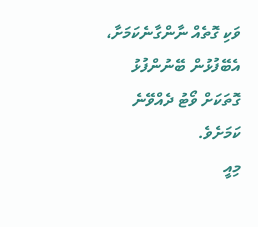ވަކި ގޮތެއް ނާންގާނެކަމަށާ، އެބޭފުޅުން ބޭނުންފުޅު ގޮތަކަށް ވޯޓު ދެއްވޭނެ ކަމަށެވެ.
މިއީ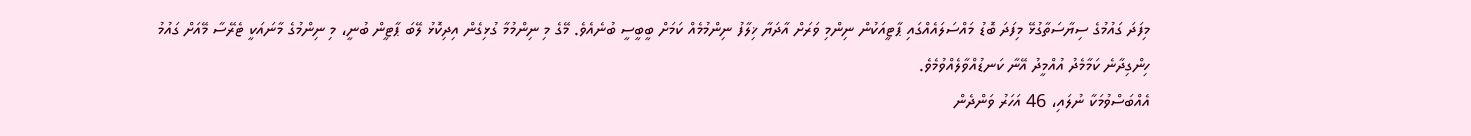މިފަދަ ގައުމުގެ ސިޔާސަތާގުޅޭ މިފަދަ ބޮޑު މައްސަލައެއްގައި ޕާޓީއަކުން ނިންމި ވަރަށް އާދަޔާ ޚިލާފު ނިންމުމެއް ކަމަށް ބީބީސީ ބުނެއެވެ. މޭގެ މި ނިންމުމާ ގުޅިގެން އިދިކޮޅު ލޭބަ ޕާޓީން ބުނީ، މި ނިންމުގެ މާނައަކީ ޓެރޭސާ މޭއަށް ގައުމު ހިންގިދާނެ ކަމާމެދު އުއްމީދު އޭނާ ކަނޑުއްވާލެއްވުމެވެ.
އެއްބަސްވުމަކާ ނުލައި، 46 އަހަރު ވަންދެން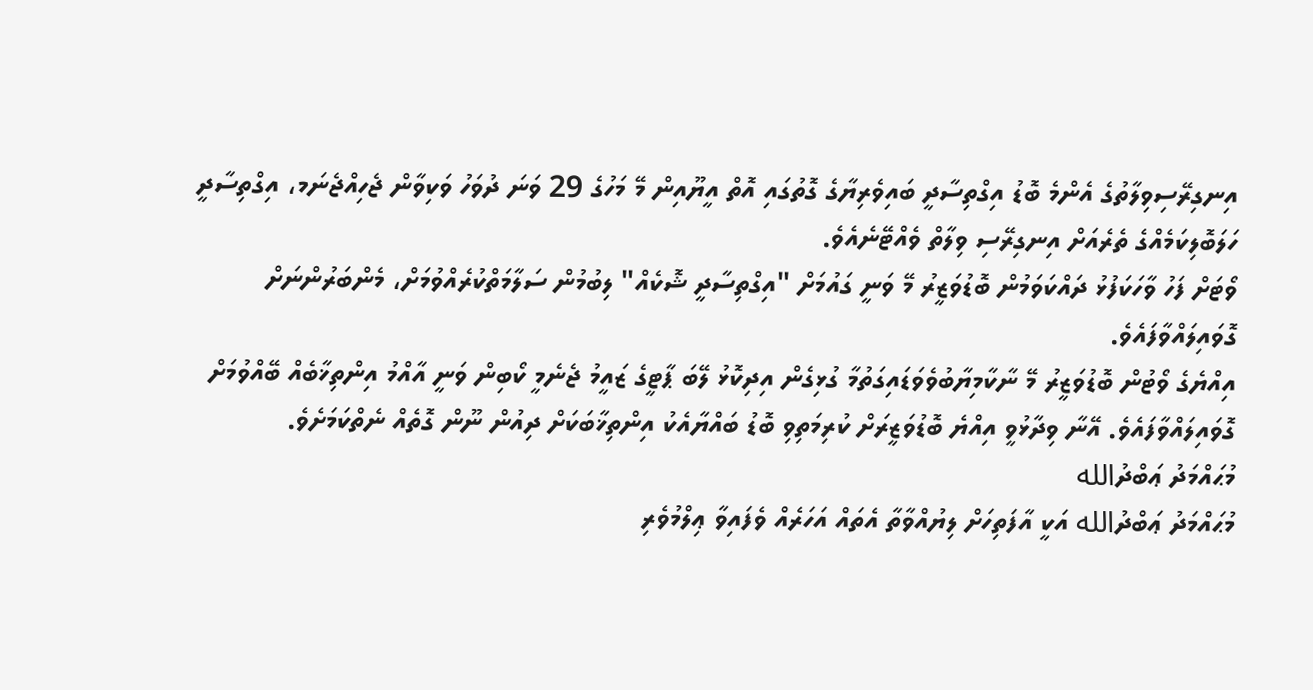އިނގިރޭސިވިލާތުގެ އެންމެ ބޮޑު އިގްތިސާދީ ބައިވެރިޔާގެ ގޮތުގައި އޮތް އީޔޫއިން މޭ މަހުގެ 29 ވަނަ ދުވަހު ވަކިވާން ޖެހިއްޖެނަމ، އިގްތިސާދީ ހަލަބޮލިކަމެއްގެ ތެރެއަށް އިނގިރޭސި ވިލާތް ވެއްޓޭނެއެވެ.
ވޯޓަށް ފަހު ވާހަކަފުޅު ދައްކަވަމުން ބޮޑުވަޒީރު މޭ ވަނީ ގައުމަށް "އިގްތިސާދީ ޝޮކެއް" ލިބުމުން ސަލާމަތްކުރެއްވުމަށް، މެންބަރުންނަށް ގޮވައިލައްވާފައެވެ.
އިއްޔެގެ ވޯޓުން ބޮޑުވަޒީރު މޭ ނާކާމިޔާބުވެވަޑައިގަތުމާ ގުޅިގެން އިދިކޮޅު ލޭބަ ޕާޓީގެ ޒައީމު ޖެނެމީ ކޯބިން ވަނީ އާއްމު އިންތިޚާބެއް ބޭއްވުމަށް ގޮވައިލައްވާފައެވެ. އޭނާ ވިދާޅުވީ އިއްޔެ ބޮޑުވަޒީރަށް ކުރިމަތިވި ބޮޑު ބައްޔާއެކު އިންތިޚާބަކަށް ދިއުން ނޫން ގޮތެއް ނެތްކަމަށެވެ.
މުޙައްމަދު ޢަބްދުالله
މުޙައްމަދު ޢަބްދުالله އަކީ އާފަތިހަށް ލިޔުއްވާތާ އެތައް އަހަރެއް ވެފައިވާ ޢިލްމުވެރި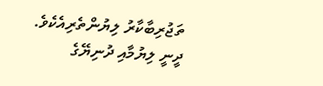ތަޖުރިބާކާރު ލިޔުންތެރިއެކެވެ. ދީނީ ލިޔުމާއި ދުނިޔޭގެ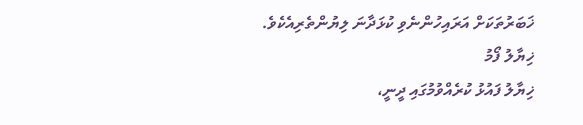ޚަބަރުތަކަށް އަރައިހުންނެވި ކުޅަދާނަ ލިޔުންތެރިއެކެވެ.
ޚިޔާލު ފޯމު
ޚިޔާލު ފައުޅު ކުރެއްވުމުގައި ދީނީ،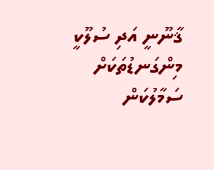ޤާނޫނީ އަދި ސުލޫކީ މިންގަނޑުތަކަށް ސަމާލުކަން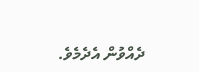ދެއްވުން އެދެމެވެ.